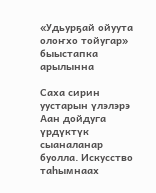«Удьурҕай ойуута олоҥхо тойугар» быыстапка арылынна

Саха сирин уустарын үлэлэрэ Аан дойдуга үрдүктүк сыаналанар буолла. Искусство таһымнаах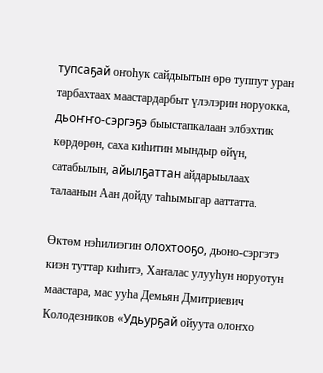тупсаҕай оҥоһук сайдыытын өрө туппут уран тарбахтаах маастардарбыт үлэлэрин норуокка, дьоҥҥо-сэргэҕэ быыстапкалаан элбэхтик көрдөрөн, саха киһитин мындыр өйүн, сатабылын, айылҕаттан айдарыылаах талаанын Аан дойду таһымыгар ааттатта.

Өктөм нэһилиэгин олохтооҕо, дьоно-сэргэтэ киэн туттар киһитэ, Хаҥалас улууһун норуотун маастара, мас ууһа Демьян Дмитриевич Колодезников «Удьурҕай ойуута олоҥхо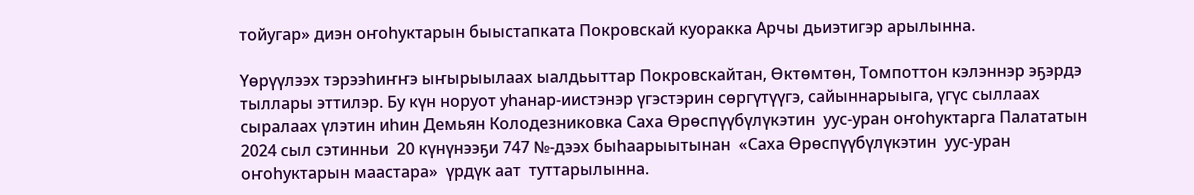тойугар» диэн оҥоһуктарын быыстапката Покровскай куоракка Арчы дьиэтигэр арылынна.

Үөрүүлээх тэрээһиҥҥэ ыҥырыылаах ыалдьыттар Покровскайтан, Өктөмтөн, Томпоттон кэлэннэр эҕэрдэ тыллары эттилэр. Бу күн норуот уһанар-иистэнэр үгэстэрин сөргүтүүгэ, сайыннарыыга, үгүс сыллаах сыралаах үлэтин иһин Демьян Колодезниковка Саха Өрөспүүбүлүкэтин  уус-уран оҥоһуктарга Палататын 2024 сыл сэтинньи  20 күнүнээҕи 747 №-дээх быһаарыытынан  «Саха Өрөспүүбүлүкэтин  уус-уран оҥоһуктарын маастара»  үрдүк аат  туттарылынна.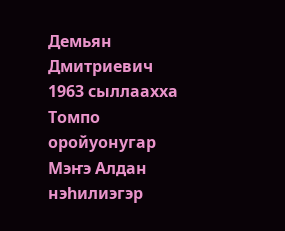Демьян Дмитриевич 1963 сыллаахха Томпо оройуонугар Мэҥэ Алдан нэһилиэгэр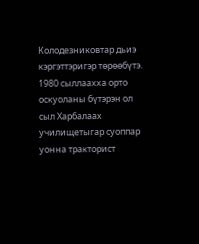Колодезниковтар дьиэ кэргэттэригэр төрөөбүтэ. 1980 сыллаахха орто оскуоланы бүтэрэн ол сыл Харбалаах училищетыгар суоппар уонна тракторист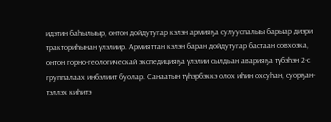идэтин баһылыыр, онтон дойдутугар кэлэн армияҕа сулууспалыы барыар диэри тракториһынан үлэлиир. Армияттан кэлэн баран дойдутугар бастаан совхозка, онтон горно-геологическай экспедицияҕа үлэлии сылдьан аварияҕа түбэһэн 2-с группалаах инбэлиит буолар. Санаатын түһэрбэккэ олох иһин охсуһан, суорҕан-тэллэх киһитэ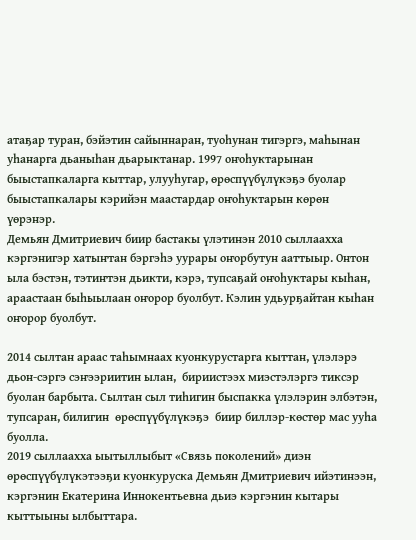атаҕар туран, бэйэтин сайыннаран, туоһунан тигэргэ, маһынан уһанарга дьаныһан дьарыктанар. 1997 оҥоһуктарынан быыстапкаларга кыттар, улууһугар, өрөспүүбүлүкэҕэ буолар быыстапкалары кэрийэн маастардар оҥоһуктарын көрөн үөрэнэр.
Демьян Дмитриевич биир бастакы үлэтинэн 2010 сыллаахха кэргэнигэр хатыҥтан бэргэhэ уурары оҥорбутун ааттыыр. Онтон ыла бэстэн, тэтиҥтэн дьикти, кэрэ, тупсаҕай оҥоһуктары кыhан, араастаан быhыылаан оҥорор буолбут. Кэлин удьурҕайтан кыhан оҥорор буолбут.

2014 сылтан араас таһымнаах куонкурустарга кыттан, үлэлэрэ дьон-сэргэ сэҥээриитин ылан,  бириистээх миэстэлэргэ тиксэр буолан барбыта. Сылтан сыл тиhигин быспакка үлэлэрин элбэтэн, тупсаран, билигин  өрөспүүбүлүкэҕэ  биир биллэр-көстөр мас ууhа буолла.
2019 сыллаахха ыытыллыбыт «Связь поколений» диэн өрөспүүбүлүкэтээҕи куонкуруска Демьян Дмитриевич ийэтинээн, кэргэнин Екатерина Иннокентьевна дьиэ кэргэнин кытары кыттыыны ылбыттара.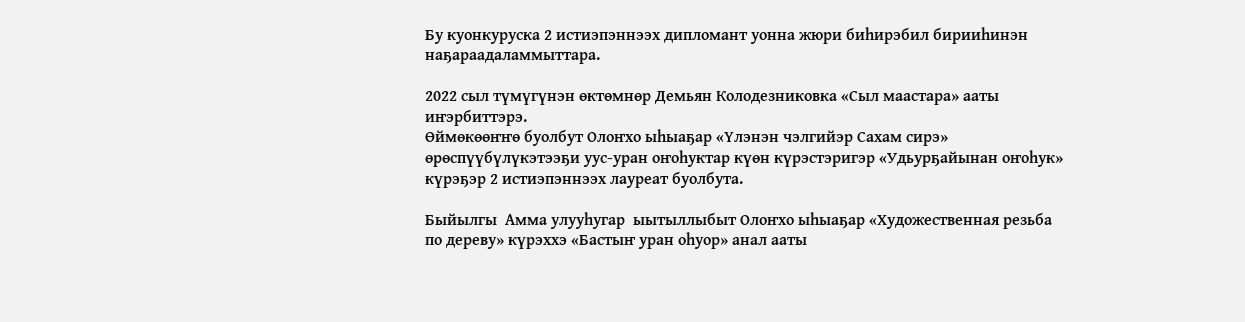Бу куонкуруска 2 истиэпэннээх дипломант уонна жюри биһирэбил бирииһинэн наҕараадаламмыттара.

2022 сыл түмүгүнэн өктөмнөр Демьян Колодезниковка «Сыл маастара» ааты иҥэрбиттэрэ.
Өймөкөөҥҥө буолбут Олоҥхо ыһыаҕар «Үлэнэн чэлгийэр Сахам сирэ» өрөспүүбүлүкэтээҕи уус-уран оҥоһуктар күөн күрэстэригэр «Удьурҕайынан оҥоһук» күрэҕэр 2 истиэпэннээх лауреат буолбута.

Быйылгы  Амма улууһугар  ыытыллыбыт Олоҥхо ыhыаҕар «Художественная резьба по дереву» күрэххэ «Бастыҥ уран оhуор» анал ааты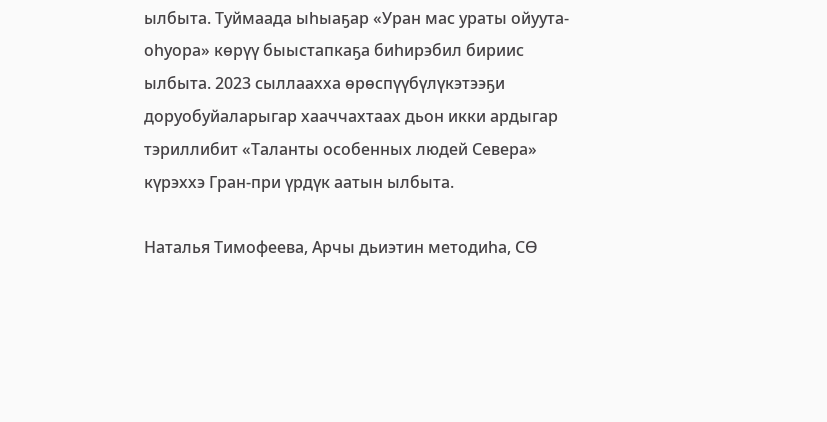ылбыта. Туймаада ыһыаҕар «Уран мас ураты ойуута-оhуора» көрүү быыстапкаҕа биһирэбил бириис ылбыта. 2023 сыллаахха өрөспүүбүлүкэтээҕи доруобуйаларыгар хааччахтаах дьон икки ардыгар тэриллибит «Таланты особенных людей Севера» күрэххэ Гран-при үрдүк аатын ылбыта.

Наталья Тимофеева, Арчы дьиэтин методиһа, СӨ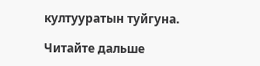култууратын туйгуна.

Читайте дальше